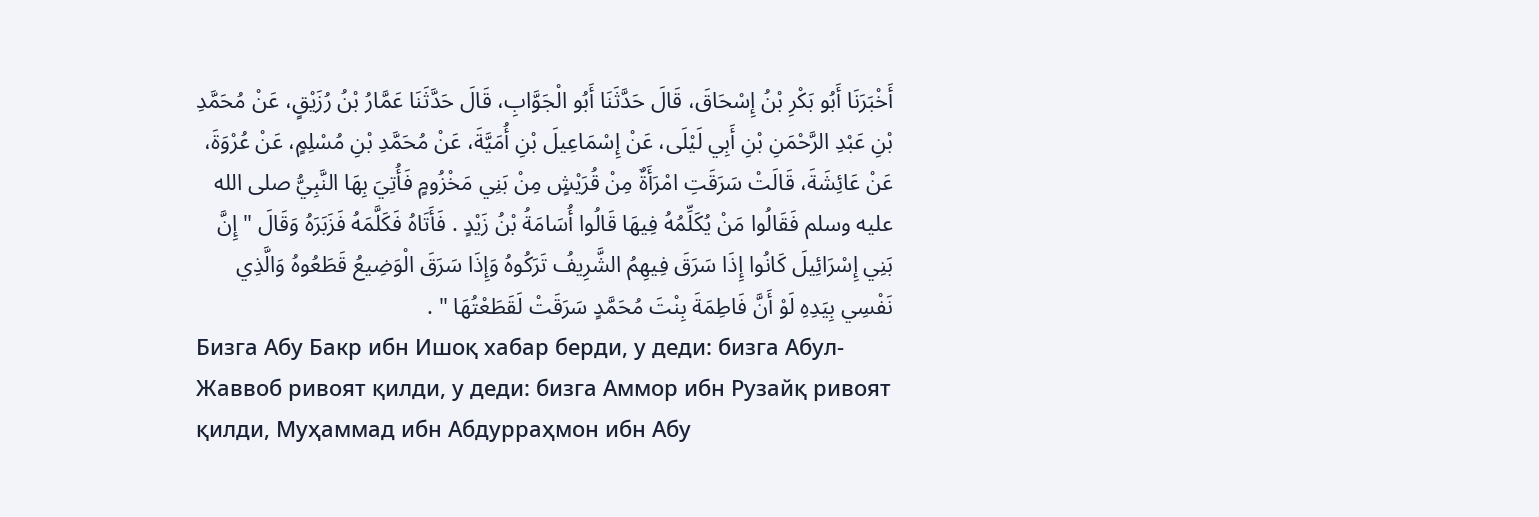أَخْبَرَنَا أَبُو بَكْرِ بْنُ إِسْحَاقَ، قَالَ حَدَّثَنَا أَبُو الْجَوَّابِ، قَالَ حَدَّثَنَا عَمَّارُ بْنُ رُزَيْقٍ، عَنْ مُحَمَّدِ بْنِ عَبْدِ الرَّحْمَنِ بْنِ أَبِي لَيْلَى، عَنْ إِسْمَاعِيلَ بْنِ أُمَيَّةَ، عَنْ مُحَمَّدِ بْنِ مُسْلِمٍ، عَنْ عُرْوَةَ، عَنْ عَائِشَةَ، قَالَتْ سَرَقَتِ امْرَأَةٌ مِنْ قُرَيْشٍ مِنْ بَنِي مَخْزُومٍ فَأُتِيَ بِهَا النَّبِيُّ صلى الله عليه وسلم فَقَالُوا مَنْ يُكَلِّمُهُ فِيهَا قَالُوا أُسَامَةُ بْنُ زَيْدٍ . فَأَتَاهُ فَكَلَّمَهُ فَزَبَرَهُ وَقَالَ " إِنَّ بَنِي إِسْرَائِيلَ كَانُوا إِذَا سَرَقَ فِيهِمُ الشَّرِيفُ تَرَكُوهُ وَإِذَا سَرَقَ الْوَضِيعُ قَطَعُوهُ وَالَّذِي نَفْسِي بِيَدِهِ لَوْ أَنَّ فَاطِمَةَ بِنْتَ مُحَمَّدٍ سَرَقَتْ لَقَطَعْتُهَا " .
Бизга Абу Бакр ибн Ишоқ хабар берди, у деди: бизга Абул-Жаввоб ривоят қилди, у деди: бизга Аммор ибн Рузайқ ривоят қилди, Муҳаммад ибн Абдурраҳмон ибн Абу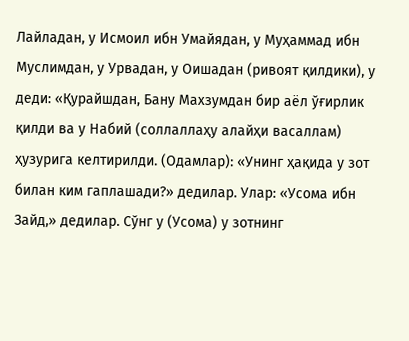Лайладан, у Исмоил ибн Умайядан, у Муҳаммад ибн Муслимдан, у Урвадан, у Оишадан (ривоят қилдики), у деди: «Қурайшдан, Бану Махзумдан бир аёл ўғирлик қилди ва у Набий (соллаллаҳу алайҳи васаллам) ҳузурига келтирилди. (Одамлар): «Унинг ҳақида у зот билан ким гаплашади?» дедилар. Улар: «Усома ибн Зайд,» дедилар. Сўнг у (Усома) у зотнинг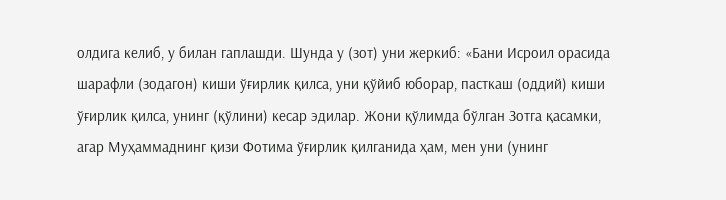олдига келиб, у билан гаплашди. Шунда у (зот) уни жеркиб: «Бани Исроил орасида шарафли (зодагон) киши ўғирлик қилса, уни қўйиб юборар, пасткаш (оддий) киши ўғирлик қилса, унинг (қўлини) кесар эдилар. Жони қўлимда бўлган Зотга қасамки, агар Муҳаммаднинг қизи Фотима ўғирлик қилганида ҳам, мен уни (унинг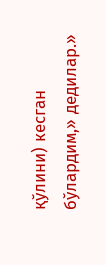қўлини) кесган бўлардим,» дедилар.»